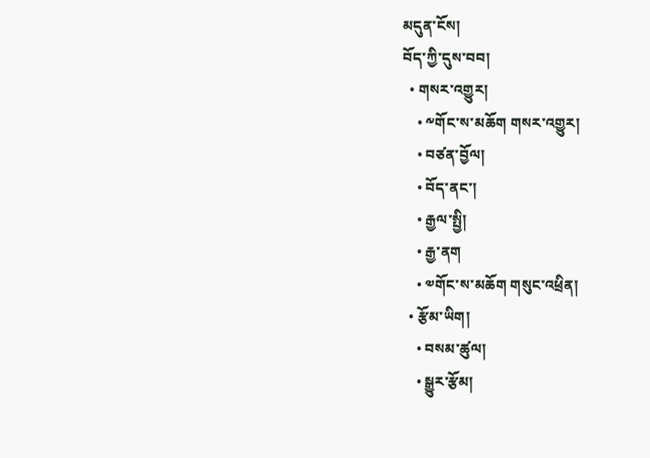མདུན་ངོས།
བོད་ཀྱི་དུས་བབ།
  • གསར་འགྱུར།
    • ༸གོང་ས་མཆོག གསར་འགྱུར།
    • བཙན་བྱོལ།
    • བོད་ནང་།
    • རྒྱལ་སྤྱི།
    • རྒྱ་ནག
    • ༧གོང་ས་མཆོག གསུང་འཕྲིན།
  • རྩོམ་ཡིག།
    • བསམ་ཚུལ།
    • སྒྱུར་རྩོམ།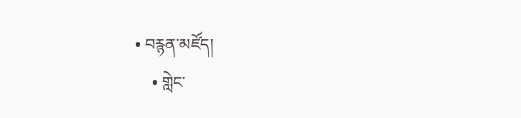• བརྙན་མཛོད།
    • གླེང་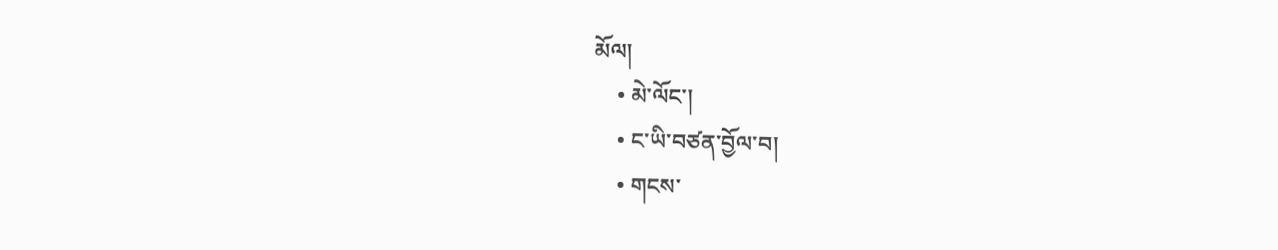མོལ།
    • མེ་ལོང་།
    • ང་ཡི་བཙན་བྱོལ་བ།
    • གངས་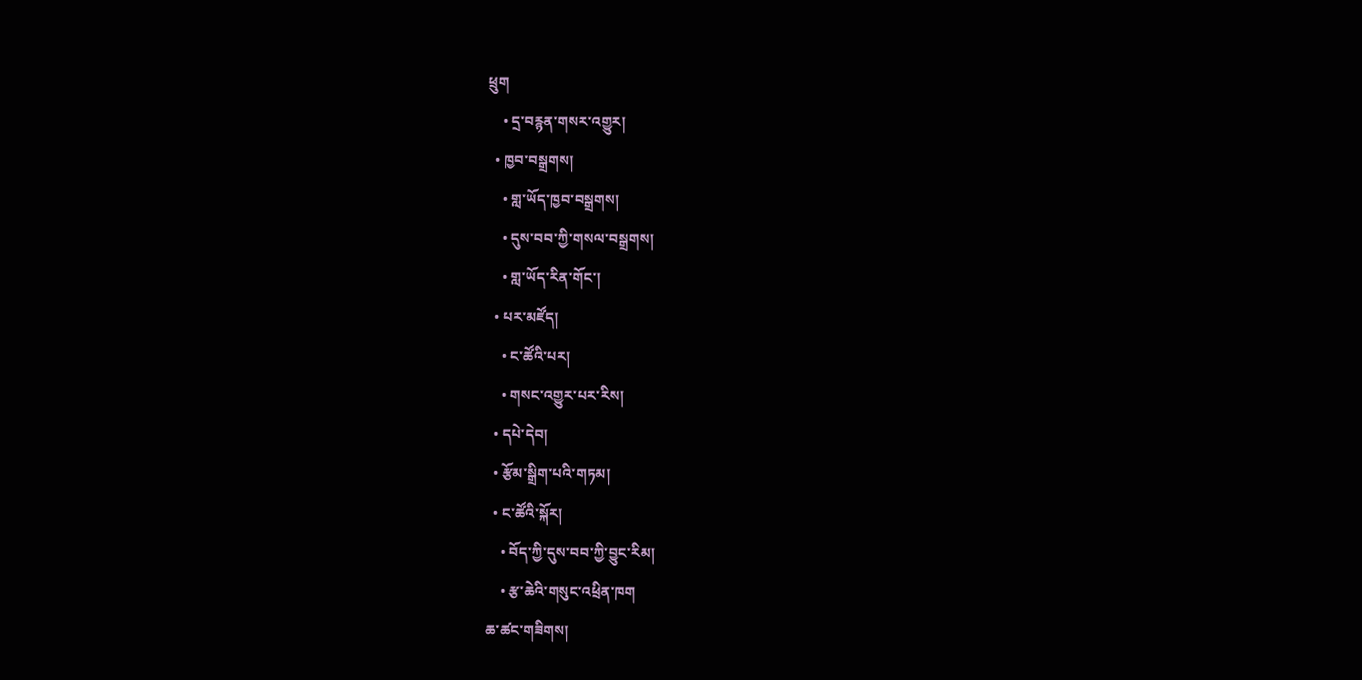ཕྲུག
    • དྲ་བརྙན་གསར་འགྱུར།
  • ཁྱབ་བསྒྲགས།
    • གླ་ཡོད་ཁྱབ་བསྒྲགས།
    • དུས་བབ་ཀྱི་གསལ་བསྒྲགས།
    • གླ་ཡོད་རིན་གོང་།
  • པར་མཛོད།
    • ང་ཚོའི་པར།
    • གསང་འགྱུར་པར་རིས།
  • དཔེ་དེབ།
  • རྩོམ་སྒྲིག་པའི་གཏམ།
  • ང་ཚོའི་སྐོར།
    • བོད་ཀྱི་དུས་བབ་ཀྱི་བྱུང་རིམ།
    • རྩ་ཆེའི་གསུང་འཕྲིན་ཁག
ཆ་ཚང་གཟིགས།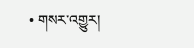• གསར་འགྱུར།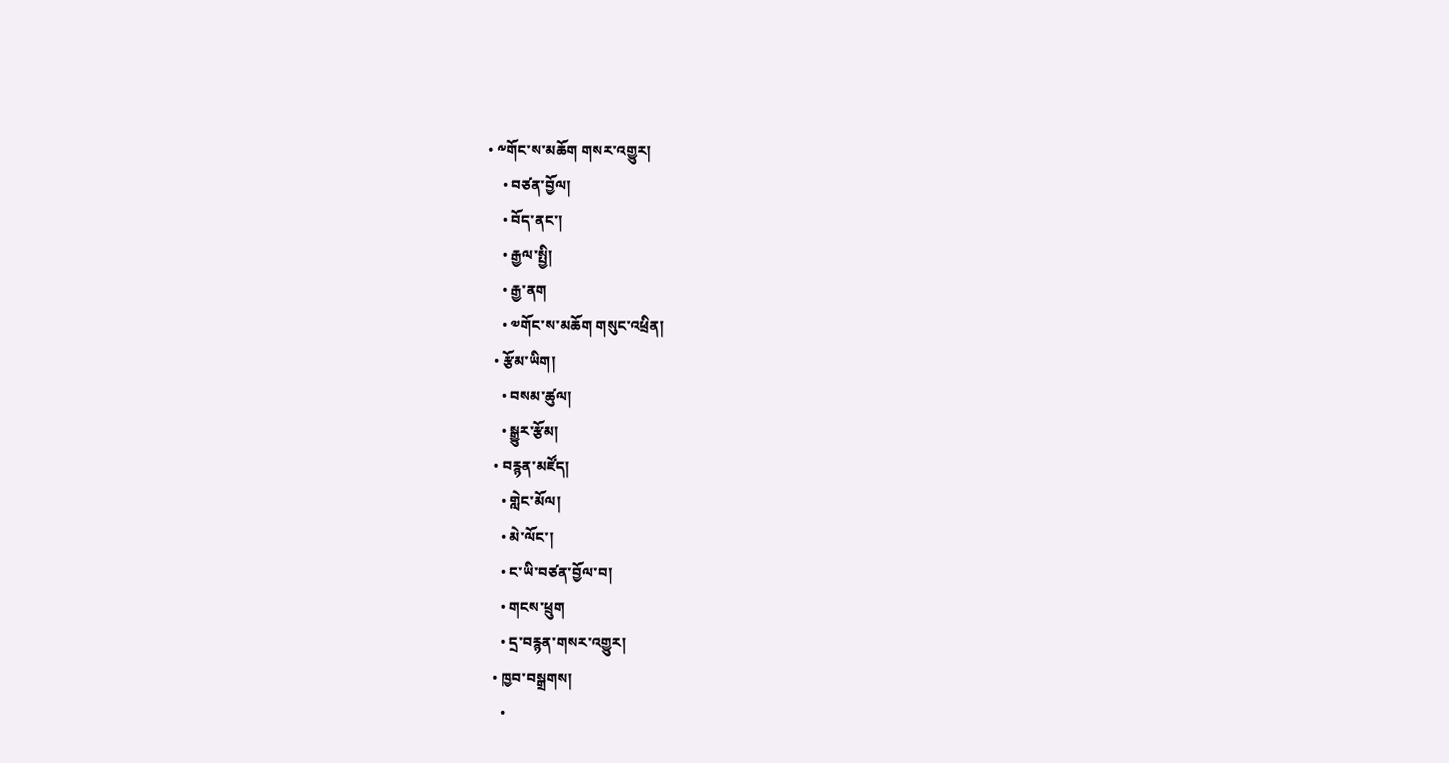• ༸གོང་ས་མཆོག གསར་འགྱུར།
    • བཙན་བྱོལ།
    • བོད་ནང་།
    • རྒྱལ་སྤྱི།
    • རྒྱ་ནག
    • ༧གོང་ས་མཆོག གསུང་འཕྲིན།
  • རྩོམ་ཡིག།
    • བསམ་ཚུལ།
    • སྒྱུར་རྩོམ།
  • བརྙན་མཛོད།
    • གླེང་མོལ།
    • མེ་ལོང་།
    • ང་ཡི་བཙན་བྱོལ་བ།
    • གངས་ཕྲུག
    • དྲ་བརྙན་གསར་འགྱུར།
  • ཁྱབ་བསྒྲགས།
    •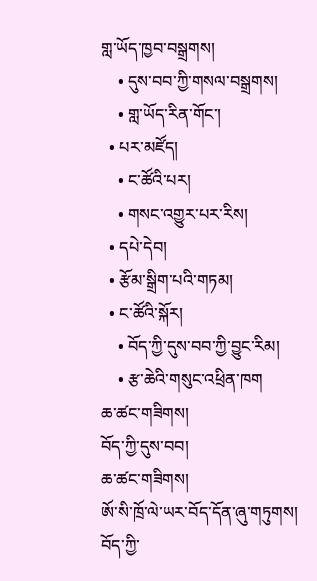གླ་ཡོད་ཁྱབ་བསྒྲགས།
    • དུས་བབ་ཀྱི་གསལ་བསྒྲགས།
    • གླ་ཡོད་རིན་གོང་།
  • པར་མཛོད།
    • ང་ཚོའི་པར།
    • གསང་འགྱུར་པར་རིས།
  • དཔེ་དེབ།
  • རྩོམ་སྒྲིག་པའི་གཏམ།
  • ང་ཚོའི་སྐོར།
    • བོད་ཀྱི་དུས་བབ་ཀྱི་བྱུང་རིམ།
    • རྩ་ཆེའི་གསུང་འཕྲིན་ཁག
ཆ་ཚང་གཟིགས།
བོད་ཀྱི་དུས་བབ།
ཆ་ཚང་གཟིགས།
ཨོ་སི་ཁྲོ་ལེ་ཡར་བོད་དོན་ཞུ་གཏུགས།
བོད་ཀྱི་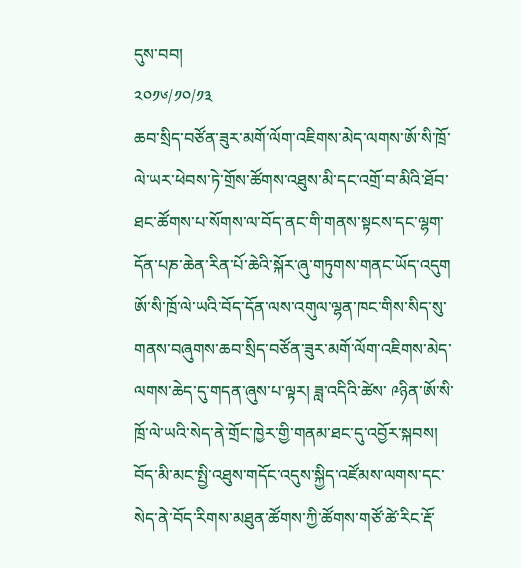དུས་བབ།
༢༠༡༦/༡༠/༡༣
ཆབ་སྲིད་བཙོན་ཟུར་མགོ་ལོག་འཇིགས་མེད་ལགས་ཨོ་སི་ཁྲོ་ལེ་ཡར་ཕེབས་ཏེ་གྲོས་ཚོགས་འཐུས་མི་དང་འགྲོ་བ་མིའི་ཐོབ་ཐང་ཚོགས་པ་སོགས་ལ་བོད་ནང་གི་གནས་སྟངས་དང་ལྷག་དོན་པཎ་ཆེན་རིན་པོ་ཆེའི་སྐོར་ཞུ་གཏུགས་གནང་ཡོད་འདུག
ཨོ་སི་ཁྲོ་ལེ་ཡའི་བོད་དོན་ལས་འགུལ་ལྷན་ཁང་གིས་སིད་སུ་གནས་བཞུགས་ཆབ་སྲིད་བཙོན་ཟུར་མགོ་ལོག་འཇིགས་མེད་ལགས་ཆེད་དུ་གདན་ཞུས་པ་ལྟར། ཟླ་འདིའི་ཚེས་ ༩ཉིན་ཨོ་སི་ཁྲོ་ལེ་ཡའི་སེད་ནེ་གྲོང་ཁྱེར་གྱི་གནམ་ཐང་དུ་འབྱོར་སྐབས།  བོད་མི་མང་སྤྱི་འཐུས་གདོང་འདུས་སྐྱིད་འཛོམས་ལགས་དང་སེད་ནེ་བོད་རིགས་མཐུན་ཚོགས་ཀྱི་ཚོགས་གཙོ་ཚེ་རིང་རྡོ་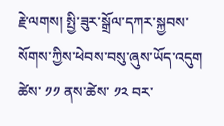རྗེ་ལགས། སྤྱི་ཟུར་སྒྲོལ་དཀར་སྐྱབས་སོགས་ཀྱིས་ཕེབས་བསུ་ཞུས་ཡོད་འདུག
ཚེས་ ༡༡ ནས་ཚེས་ ༡༢ བར་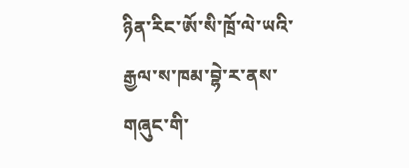ཉིན་རིང་ཨོ་སི་ཁྲོ་ལེ་ཡའི་རྒྱལ་ས་ཁམ་བྷེ་ར་ནས་གཞུང་གི་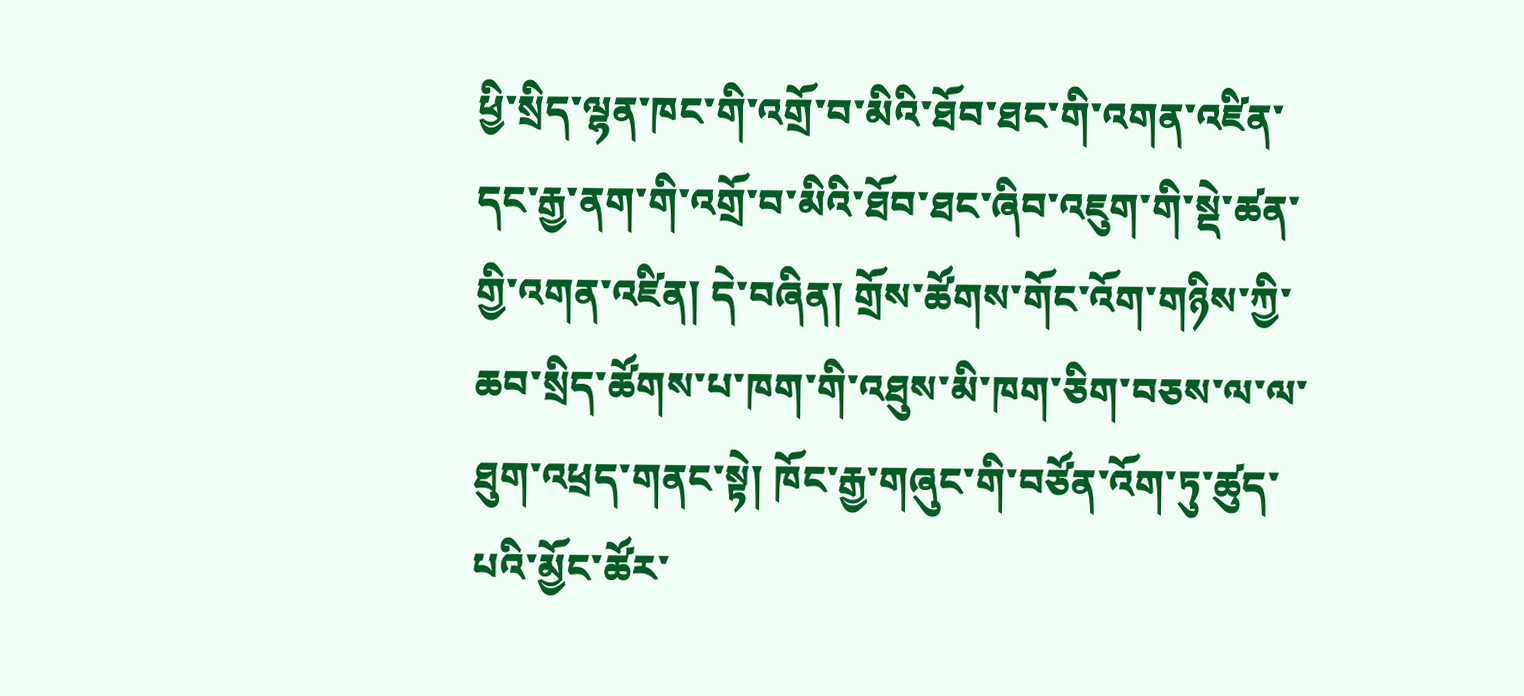ཕྱི་སྲིད་ལྷན་ཁང་གི་འགྲོ་བ་མིའི་ཐོབ་ཐང་གི་འགན་འཛིན་དང་རྒྱ་ནག་གི་འགྲོ་བ་མིའི་ཐོབ་ཐང་ཞིབ་འཇུག་གི་སྡེ་ཚན་གྱི་འགན་འཛིན། དེ་བཞིན། གྲོས་ཚོགས་གོང་འོག་གཉིས་ཀྱི་ཆབ་སྲིད་ཚོགས་པ་ཁག་གི་འཐུས་མི་ཁག་ཅིག་བཅས་ལ་ལ་ཐུག་འཕྲད་གནང་སྟེ། ཁོང་རྒྱ་གཞུང་གི་བཙོན་འོག་ཏུ་ཚུད་པའི་མྱོང་ཚོར་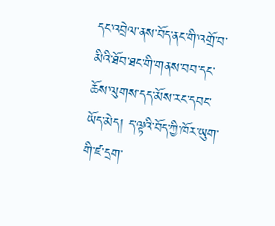དང་འབྲེལ་ནས་བོད་ནང་གི་འགྲོ་བ་མིའི་ཐོབ་ཐང་གི་གནས་བབ་དང་ཆོས་ལུགས་དད་མོས་རང་དབང་ཡོད་མེད། ད་ལྟའི་བོད་ཀྱི་ཁོར་ཡུག་གི་ཛ་དྲག་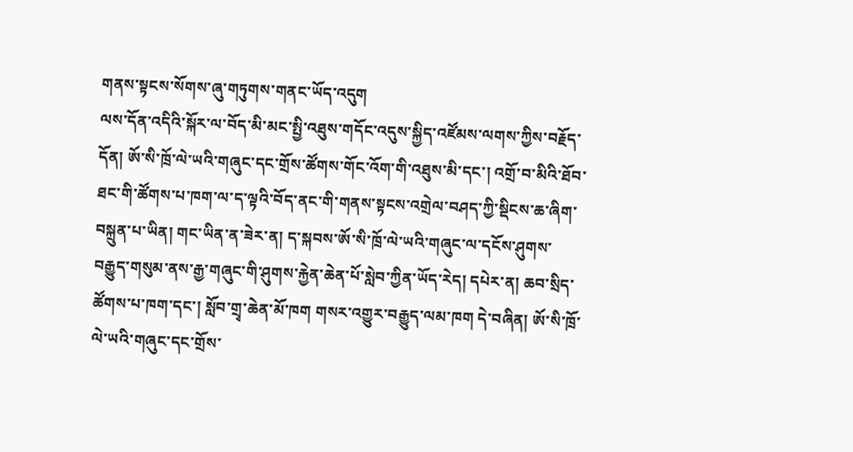གནས་སྟངས་སོགས་ཞུ་གཏུགས་གནང་ཡོད་འདུག
ལས་དོན་འདིའི་སྐོར་ལ་བོད་མི་མང་སྤྱི་འཐུས་གདོང་འདུས་སྐྱིད་འཛོམས་ལགས་ཀྱིས་བརྗོད་དོན། ཨོ་སི་ཁྲོ་ལེ་ཡའི་གཞུང་དང་གྲོས་ཚོགས་གོང་འོག་གི་འཐུས་མི་དང་། འགྲོ་བ་མིའི་ཐོབ་ཐང་གི་ཚོགས་པ་ཁག་ལ་ད་ལྟའི་བོད་ནང་གི་གནས་སྟངས་འགྲེལ་བཤད་ཀྱི་སྡིངས་ཆ་ཞིག་བསྐྲུན་པ་ཡིན། གང་ཡིན་ན་ཟེར་ན། ད་སྐབས་ཨོ་སི་ཁྲོ་ལེ་ཡའི་གཞུང་ལ་དངོས་ཤུགས་བརྒྱུད་གསུམ་ནས་རྒྱ་གཞུང་གི་ཤུགས་རྐྱེན་ཆེན་པོ་སླེབ་ཀྱིན་ཡོད་རེད། དཔེར་ན། ཆབ་སྲིད་ཚོགས་པ་ཁག་དང་། སློབ་གྲྭ་ཆེན་མོ་ཁག གསར་འགྱུར་བརྒྱུད་ལམ་ཁག དེ་བཞིན། ཨོ་སི་ཁྲོ་ལེ་ཡའི་གཞུང་དང་གྲོས་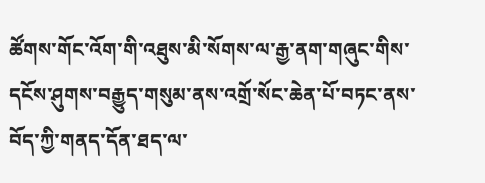ཚོགས་གོང་འོག་གི་འཐུས་མི་སོགས་ལ་རྒྱ་ནག་གཞུང་གིས་དངོས་ཤུགས་བརྒྱུད་གསུམ་ནས་འགྲོ་སོང་ཆེན་པོ་བཏང་ནས་བོད་ཀྱི་གནད་དོན་ཐད་ལ་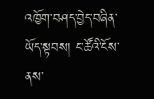འཁྱོག་བཤད་བྱེད་བཞིན་ཡོད་སྟབས། ང་ཚོའི་ངོས་ནས་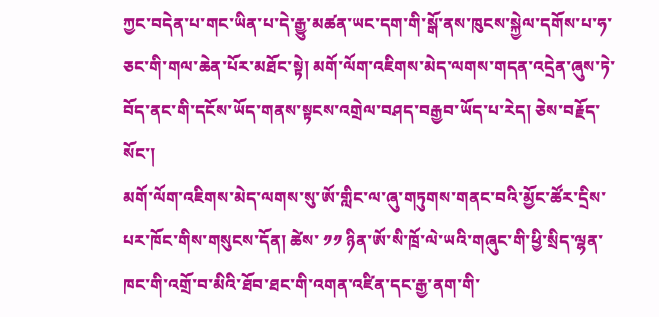ཀྱང་བདེན་པ་གང་ཡིན་པ་དེ་རྒྱུ་མཚན་ཡང་དག་གི་སྒོ་ནས་ཁུངས་སྐྱེལ་དགོས་པ་ཧ་ཅང་གི་གལ་ཆེན་པོར་མཐོང་སྟེ། མགོ་ལོག་འཇིགས་མེད་ལགས་གདན་འདྲེན་ཞུས་ཏེ་བོད་ནང་གི་དངོས་ཡོད་གནས་སྟངས་འགྲེལ་བཤད་བརྒྱབ་ཡོད་པ་རེད། ཅེས་བརྗོད་སོང་།
མགོ་ལོག་འཇིགས་མེད་ལགས་སུ་ཨོ་གླིང་ལ་ཞུ་གཏུགས་གནང་བའི་མྱོང་ཚོར་དྲིས་པར་ཁོང་གིས་གསུངས་དོན། ཚེས་ ༡༡ ཉིན་ཨོ་སི་ཁྲོ་ལེ་ཡའི་གཞུང་གི་ཕྱི་སྲིད་ལྷན་ཁང་གི་འགྲོ་བ་མིའི་ཐོབ་ཐང་གི་འགན་འཛིན་དང་རྒྱ་ནག་གི་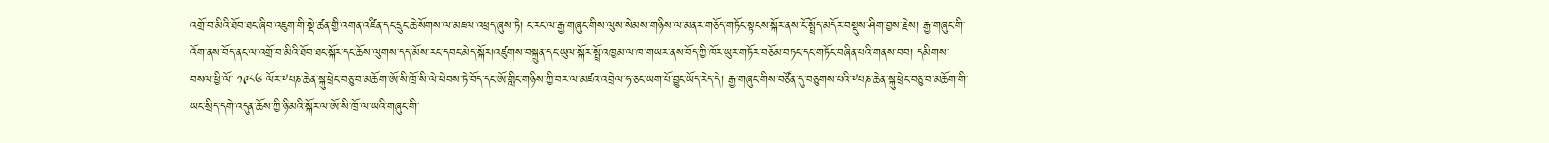འགྲོ་བ་མིའི་ཐོབ་ཐང་ཞིབ་འཇུག་གི་སྡེ་ཚན་གྱི་འགན་འཛིན་དང་དྲུང་ཆེ་སོགས་ལ་མཇལ་འཕྲད་ཞུས་ཏེ། ང་རང་ལ་རྒྱ་གཞུང་གིས་ལུས་སེམས་གཉིས་ལ་མནར་གཅོད་གཏོང་སྟངས་སྐོར་ནས་ངོ་སྤྲོད་མདོར་བསྡུས་ཤིག་བྱས་རྗེས། རྒྱ་གཞུང་གི་འོག་ནས་བོད་ནང་ལ་འགྲོ་བ་མིའི་ཐོབ་ཐང་སྐོར་དང་ཆོས་ལུགས་དད་མོས་རང་དབང་མེད་སྐོར།འཛུགས་བསྐྲུན་དང་ཡུལ་སྐོར་སྤྲོ་འཁྱམ་ལ་ཁ་གཡར་ནས་བོད་ཀྱི་ཁོར་ཡུར་གཏོར་བཅོམ་བཏང་དང་གཏོང་བཞིན་པའི་གནས་བབ། དམིགས་བསལ་ཕྱི་ལོ་ ༡༩༨༦ ལོར་༸པཎ་ཆེན་སྐུ་ཕྲེང་བཅུ་བ་མཆོག་ཨོ་སི་ཁྲོ་སི་ལེ་ཕེབས་ཏེ་བོད་དང་ཨོ་གླིང་གཉིས་ཀྱི་བར་ལ་མཛའ་འབྲེལ་ཧ་ཅང་ཡག་པོ་བྱུང་ཡོད་རེད་དེ། རྒྱ་གཞུང་གིས་བཙོན་དུ་བཅུགས་པའི་༸པཎ་ཆེན་སྐུ་ཕྲེང་བཅུ་བ་མཆོག་གི་ཡང་སྲིད་དགེ་འདུན་ཆོས་ཀྱི་ཉི་མའི་སྐོར་ལ་ཨོ་སི་ཁྲོ་ལ་ཡའི་གཞུང་གི་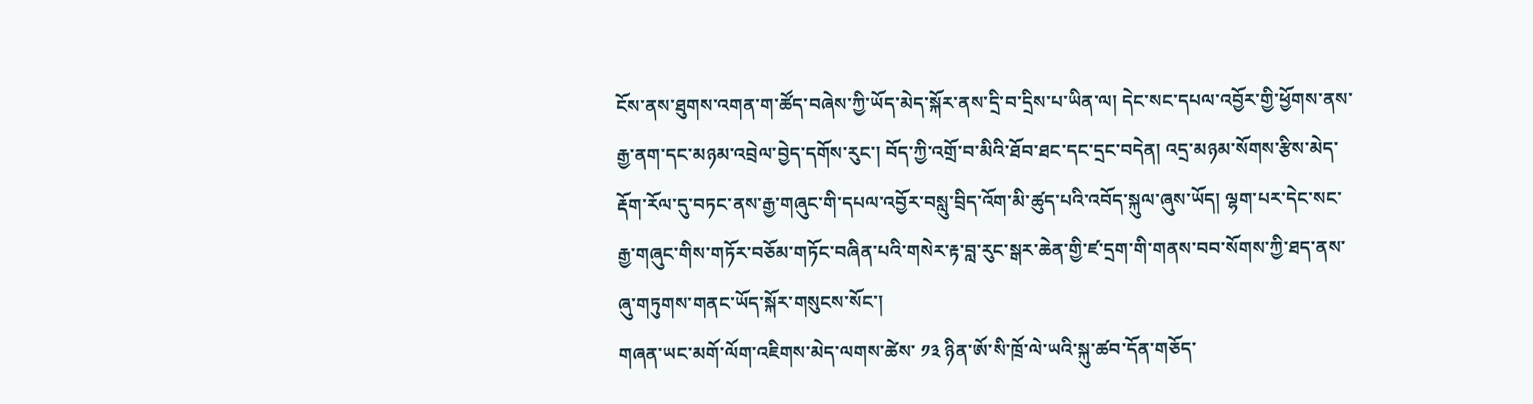ངོས་ནས་ཐུགས་འགན་ག་ཚོད་བཞེས་ཀྱི་ཡོད་མེད་སྐོར་ནས་དྲི་བ་དྲིས་པ་ཡིན་ལ། དེང་སང་དཔལ་འབྱོར་གྱི་ཕྱོགས་ནས་རྒྱ་ནག་དང་མཉམ་འབྲེལ་བྱེད་དགོས་རུང་། བོད་ཀྱི་འགྲོ་བ་མིའི་ཐོབ་ཐང་དང་དྲང་བདེན། འདྲ་མཉམ་སོགས་རྩིས་མེད་རྡོག་རོལ་དུ་བཏང་ནས་རྒྱ་གཞུང་གི་དཔལ་འབྱོར་བསླུ་བྲིད་འོག་མི་ཚུད་པའི་འབོད་སྐུལ་ཞུས་ཡོད། ལྷག་པར་དེང་སང་རྒྱ་གཞུང་གིས་གཏོར་བཅོམ་གཏོང་བཞིན་པའི་གསེར་རྟ་བླ་རུང་སྒར་ཆེན་གྱི་ཛ་དྲག་གི་གནས་བབ་སོགས་ཀྱི་ཐད་ནས་ཞུ་གཏུགས་གནང་ཡོད་སྐོར་གསུངས་སོང་།
གཞན་ཡང་མགོ་ལོག་འཇིགས་མེད་ལགས་ཚེས་ ༡༣ ཉིན་ཨོ་སི་ཁྲོ་ལེ་ཡའི་སྐུ་ཚབ་དོན་གཅོད་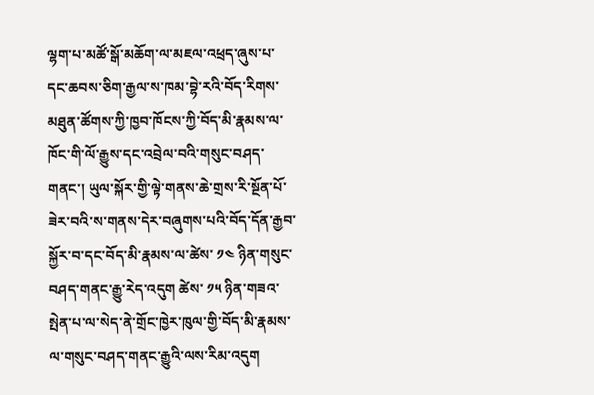ལྷག་པ་མཚོ་སྒོ་མཆོག་ལ་མཇལ་འཕྲད་ཞུས་པ་དང་ཆབས་ཅིག་རྒྱལ་ས་ཁམ་བྷེ་རའི་བོད་རིགས་མཐུན་ཚོགས་ཀྱི་ཁྱབ་ཁོངས་ཀྱི་བོད་མི་རྣམས་ལ་ཁོང་གི་ལོ་རྒྱུས་དང་འབྲེལ་བའི་གསུང་བཤད་གནང་། ཡུལ་སྐོར་གྱི་ལྟེ་གནས་ཆེ་གྲས་རི་སྔོན་པོ་ཟེར་བའི་ས་གནས་དེར་བཞུགས་པའི་བོད་དོན་རྒྱབ་སྐྱོར་བ་དང་བོད་མི་རྣམས་ལ་ཚེས་ ༡༤ ཉིན་གསུང་བཤད་གནང་རྒྱུ་རེད་འདུག ཚེས་ ༡༥ ཉིན་གཟའ་སྤེན་པ་ལ་སེད་ནེ་གྲོང་ཁྱེར་ཁུལ་གྱི་བོད་མི་རྣམས་ལ་གསུང་བཤད་གནང་རྒྱུའི་ལས་རིམ་འདུག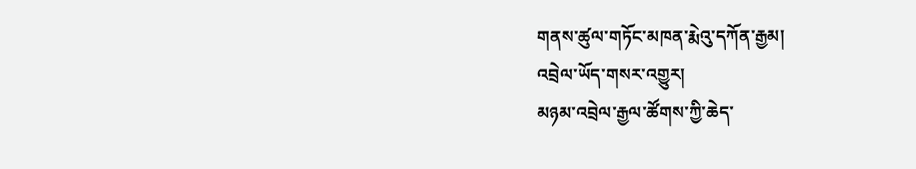གནས་ཚུལ་གཏོང་མཁན་རྨེའུ་དཀོན་རྒྱམ།
འབྲེལ་ཡོད་གསར་འགྱུར།
མཉམ་འབྲེལ་རྒྱལ་ཚོགས་ཀྱི་ཆེད་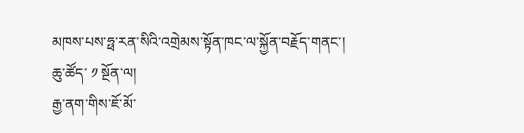མཁས་པས་ཧྥ་རན་སིའི་འགྲེམས་སྟོན་ཁང་ལ་སྐྱོན་བརྗོད་གནང་།
ཆུ་ཚོད་ ༡ སྔོན་ལ།
རྒྱ་ནག་གིས་ཇོ་མོ་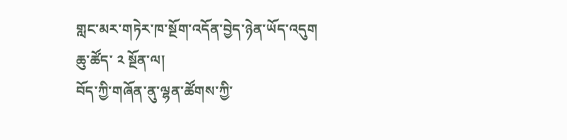གླང་མར་གཏེར་ཁ་སྔོག་འདོན་བྱེད་ཉེན་ཡོད་འདུག
ཆུ་ཚོད་ ༢ སྔོན་ལ།
བོད་ཀྱི་གཞོན་ནུ་ལྷན་ཚོགས་ཀྱི་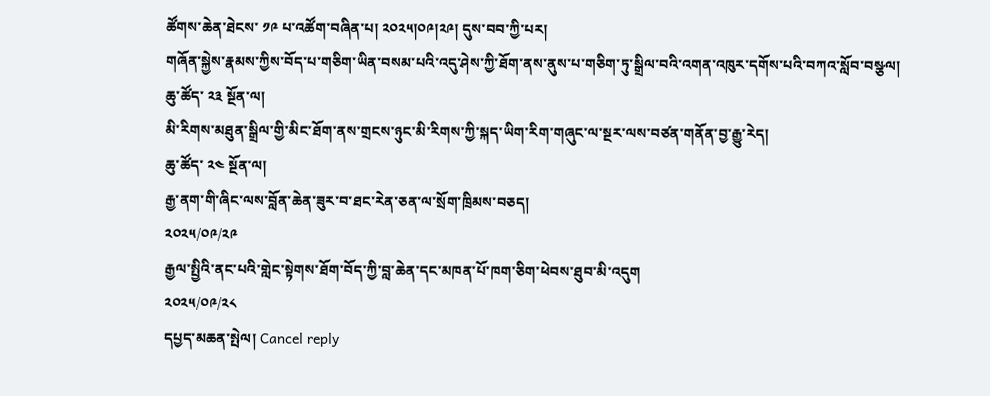ཚོགས་ཆེན་ཐེངས་ ༡༩ པ་འཚོག་བཞིན་པ། ༢༠༢༥།༠༩།༢༩། དུས་བབ་ཀྱི་པར།
གཞོན་སྐྱེས་རྣམས་ཀྱིས་བོད་པ་གཅིག་ཡིན་བསམ་པའི་འདུ་ཤེས་ཀྱི་ཐོག་ནས་ནུས་པ་གཅིག་ཏུ་སྒྲིལ་བའི་འགན་འཁུར་དགོས་པའི་བཀའ་སློབ་བསྩལ།
ཆུ་ཚོད་ ༢༣ སྔོན་ལ།
མི་རིགས་མཐུན་སྒྲིལ་གྱི་མིང་ཐོག་ནས་གྲངས་ཉུང་མི་རིགས་ཀྱི་སྐད་ཡིག་རིག་གཞུང་ལ་སྔར་ལས་བཙན་གནོན་བྱ་རྒྱུ་རེད།
ཆུ་ཚོད་ ༢༤ སྔོན་ལ།
རྒྱ་ནག་གི་ཞིང་ལས་བློན་ཆེན་ཟུར་བ་ཐང་རེན་ཅན་ལ་སྲོག་ཁྲིམས་བཅད།
༢༠༢༥/༠༩/༢༩
རྒྱལ་སྤྱིའི་ནང་པའི་གླེང་སྟེགས་ཐོག་བོད་ཀྱི་བླ་ཆེན་དང་མཁན་པོ་ཁག་ཅིག་ཕེབས་ཐུབ་མི་འདུག
༢༠༢༥/༠༩/༢༨
དཔྱད་མཆན་སྤེལ། Cancel reply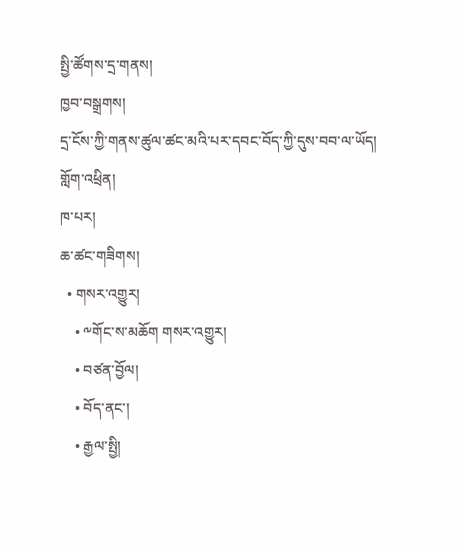སྤྱི་ཚོགས་དྲ་གནས།
ཁྱབ་བསྒྲགས།
དྲ་ངོས་ཀྱི་གནས་ཚུལ་ཚང་མའི་པར་དབང་བོད་ཀྱི་དུས་བབ་ལ་ཡོད།
གློག་འཕྲིན།
ཁ་པར།
ཆ་ཚང་གཟིགས།
  • གསར་འགྱུར།
    • ༸གོང་ས་མཆོག གསར་འགྱུར།
    • བཙན་བྱོལ།
    • བོད་ནང་།
    • རྒྱལ་སྤྱི།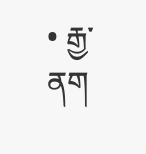• རྒྱ་ནག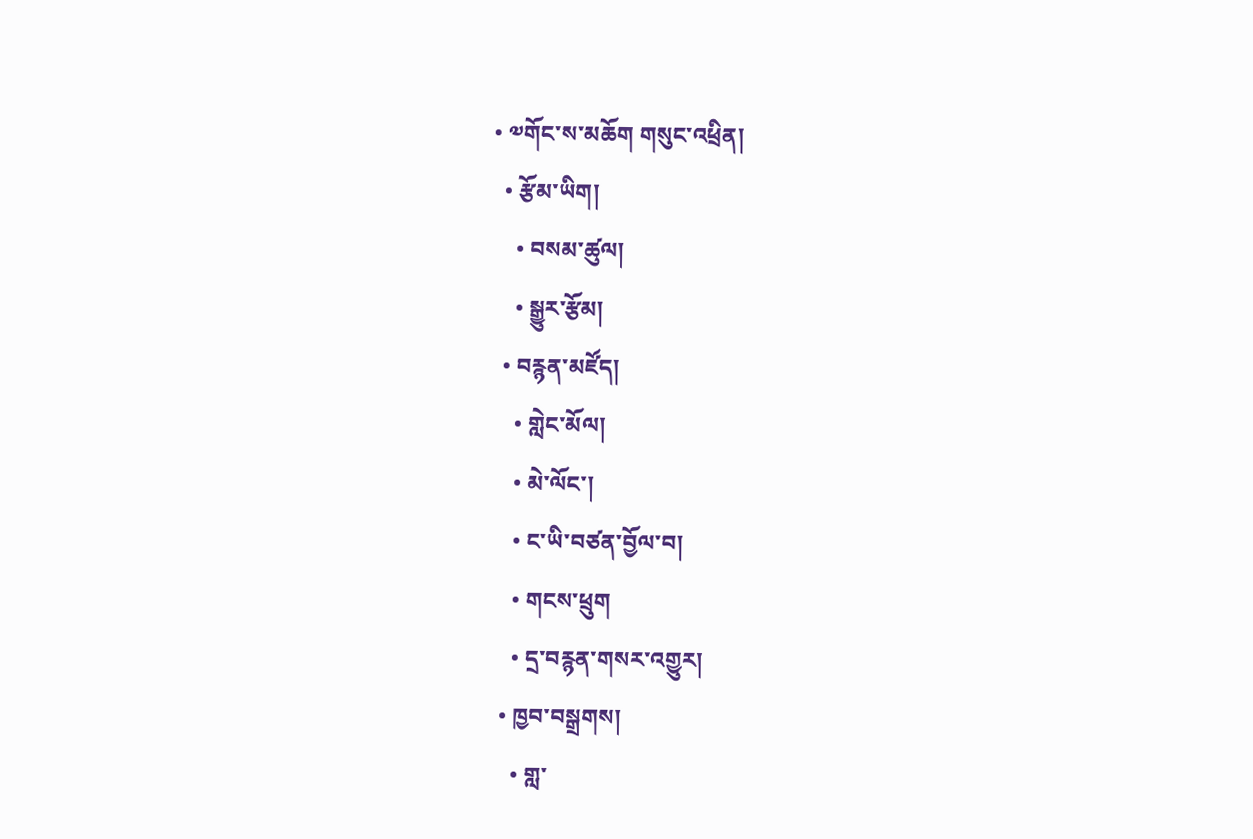• ༧གོང་ས་མཆོག གསུང་འཕྲིན།
  • རྩོམ་ཡིག།
    • བསམ་ཚུལ།
    • སྒྱུར་རྩོམ།
  • བརྙན་མཛོད།
    • གླེང་མོལ།
    • མེ་ལོང་།
    • ང་ཡི་བཙན་བྱོལ་བ།
    • གངས་ཕྲུག
    • དྲ་བརྙན་གསར་འགྱུར།
  • ཁྱབ་བསྒྲགས།
    • གླ་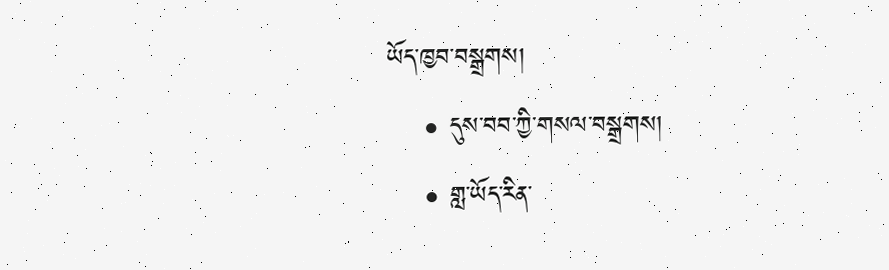ཡོད་ཁྱབ་བསྒྲགས།
    • དུས་བབ་ཀྱི་གསལ་བསྒྲགས།
    • གླ་ཡོད་རིན་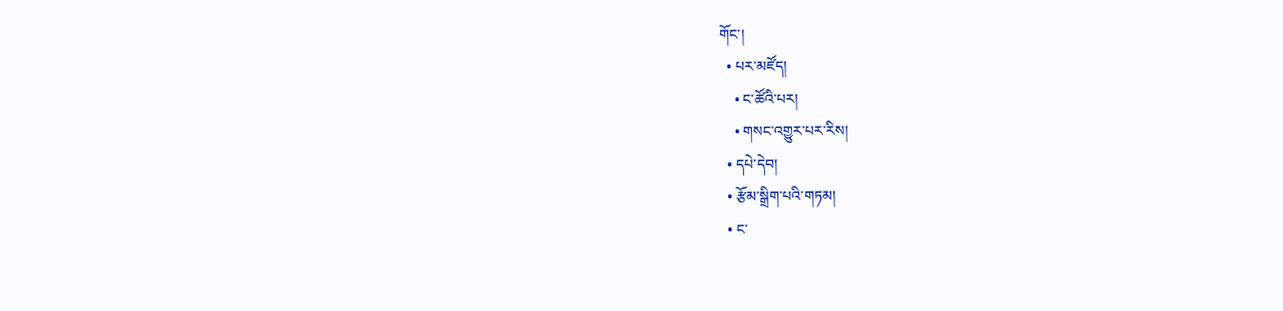གོང་།
  • པར་མཛོད།
    • ང་ཚོའི་པར།
    • གསང་འགྱུར་པར་རིས།
  • དཔེ་དེབ།
  • རྩོམ་སྒྲིག་པའི་གཏམ།
  • ང་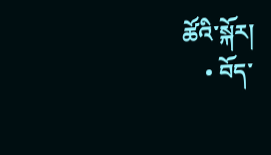ཚོའི་སྐོར།
    • བོད་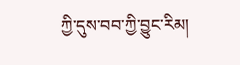ཀྱི་དུས་བབ་ཀྱི་བྱུང་རིམ།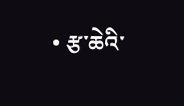• རྩ་ཆེའི་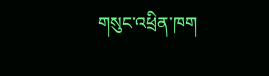གསུང་འཕྲིན་ཁག